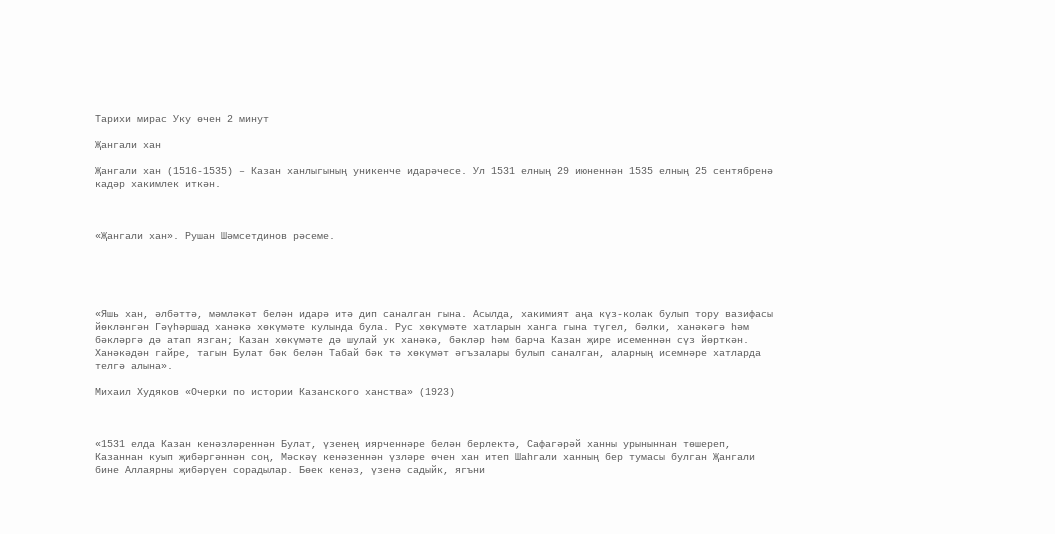Тарихи мирас Уку өчен 2 минут

Җангали хан

Җангали хан (1516-1535) – Казан ханлыгының уникенче идарәчесе. Ул 1531 елның 29 июненнән 1535 елның 25 сентябренә кадәр хакимлек иткән.



«Җангали хан». Рушан Шәмсетдинов рәсеме.





«Яшь хан, әлбәттә, мәмләкәт белән идарә итә дип саналган гына. Асылда, хакимият аңа күз-колак булып тору вазифасы йөкләнгән Гәүһәршад ханәкә хөкүмәте кулында була. Рус хөкүмәте хатларын ханга гына түгел, бәлки, ханәкәгә һәм бәкләргә дә атап язган; Казан хөкүмәте дә шулай ук ханәкә, бәкләр һәм барча Казан җире исеменнән сүз йөрткән. Ханәкәдән гайре, тагын Булат бәк белән Табай бәк тә хөкүмәт әгъзалары булып саналган, аларның исемнәре хатларда телгә алына».

Михаил Худяков «Очерки по истории Казанского ханства» (1923)



«1531 елда Казан кенәзләреннән Булат, үзенең иярченнәре белән берлектә, Сафагәрәй ханны урыныннан төшереп, Казаннан куып җибәргәннән соң, Мәскәү кенәзеннән үзләре өчен хан итеп Шаһгали ханның бер тумасы булган Җангали бине Аллаярны җибәрүен сорадылар. Бөек кенәз, үзенә садыйк, ягъни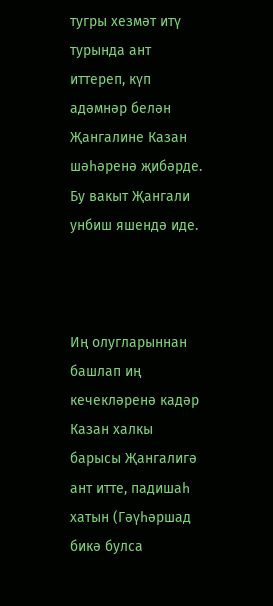тугры хезмәт итү турында ант иттереп, күп адәмнәр белән Җангалине Казан шәһәренә җибәрде. Бу вакыт Җангали унбиш яшендә иде.



Иң олугларыннан башлап иң кечекләренә кадәр Казан халкы барысы Җангалигә ант итте, падишаһ хатын (Гәүһәршад бикә булса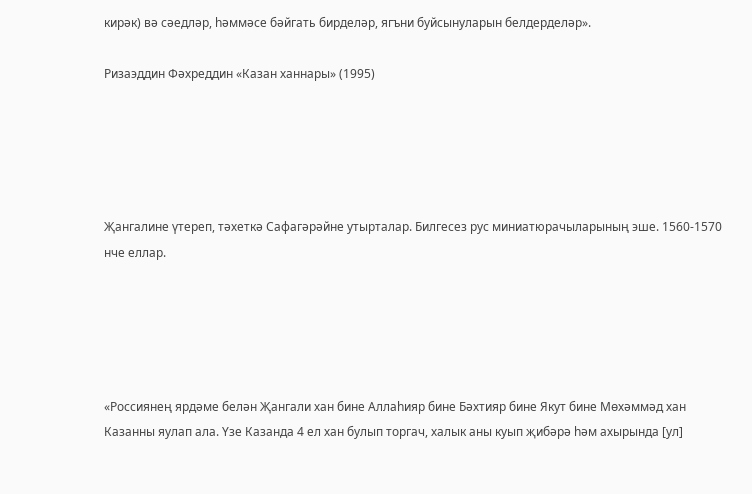кирәк) вә сәедләр, һәммәсе бәйгать бирделәр, ягъни буйсынуларын белдерделәр».

Ризаэддин Фәхреддин «Казан ханнары» (1995)





Җангалине үтереп, тәхеткә Сафагәрәйне утырталар. Билгесез рус миниатюрачыларының эше. 1560-1570 нче еллар.





«Россиянең ярдәме белән Җангали хан бине Аллаһияр бине Бәхтияр бине Якут бине Мөхәммәд хан Казанны яулап ала. Үзе Казанда 4 ел хан булып торгач, халык аны куып җибәрә һәм ахырында [ул]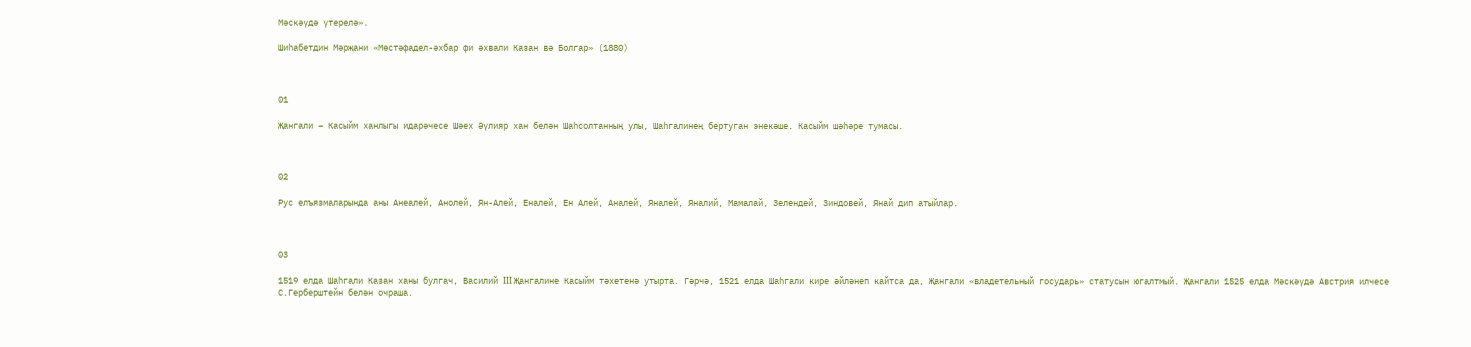Мәскәүдә үтерелә».

Шиһабетдин Мәрҗани «Мөстәфадел-әхбар фи әхвали Казан вә Болгар» (1880)



01

Җангали – Касыйм ханлыгы идарәчесе Шәех Әүлияр хан белән Шаһсолтанның улы, Шаһгалинең бертуган энекәше. Касыйм шәһәре тумасы.



02

Рус елъязмаларында аны Анеалей, Анолей, Ян-Алей, Еналей, Ен Алей, Аналей, Яналей, Яналий, Мамалай, Зелендей, Зиндовей, Янай дип атыйлар.



03

1519 елда Шаһгали Казан ханы булгач, Василий III Җангалине Касыйм тәхетенә утырта. Гәрчә, 1521 елда Шаһгали кире әйләнеп кайтса да, Җангали «владетельный государь» статусын югалтмый. Җангали 1525 елда Мәскәүдә Австрия илчесе С.Герберштейн белән очраша.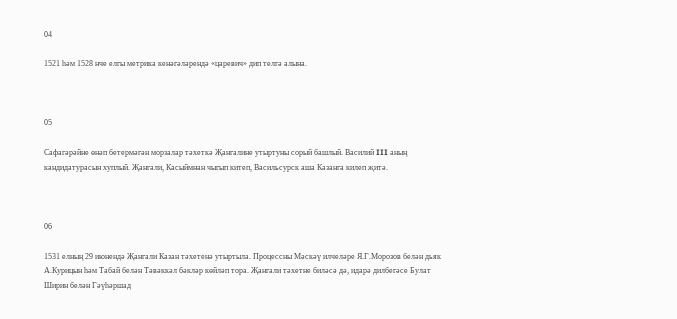04

1521 һәм 1528 нче елгы метрика кенәгәләрендә «царевич» дип телгә алына.



05

Сафагәрәйне өнәп бетермәгән морзалар тәхеткә Җангалине утыртуны сорый башлый. Василий III аның кандидатурасын хуплый. Җангали, Касыймнан чыгып китеп, Васильсурск аша Казанга килеп җитә.



06

1531 елның 29 июнендә Җангали Казан тәхетенә утыртыла. Процессны Мәскәү илчеләре Я.Г.Морозов белән дьяк А.Курицын һәм Табай белән Тәвәккәл бәкләр көйләп тора. Җангали тәхетне биләсә дә, идарә дилбегәсе Булат Ширин белән Гәүһәршад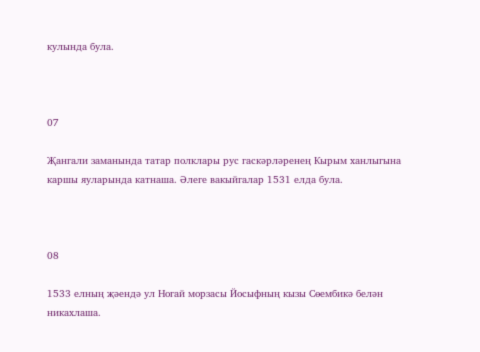кулында була.



07

Җангали заманында татар полклары рус гаскәрләренең Кырым ханлыгына каршы яуларында катнаша. Әлеге вакыйгалар 1531 елда була.



08

1533 елның җәендә ул Ногай морзасы Йосыфның кызы Сөембикә белән никахлаша.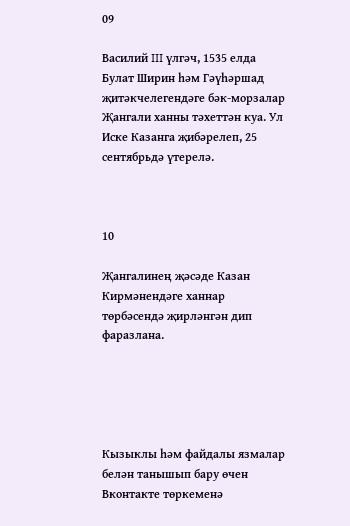09

Василий III үлгәч, 1535 елда Булат Ширин һәм Гәүһәршад җитәкчелегендәге бәк-морзалар Җангали ханны тәхеттән куа. Ул Иске Казанга җибәрелеп, 25 сентябрьдә үтерелә.



10

Җангалинең җәсәде Казан Кирмәнендәге ханнар төрбәсендә җирләнгән дип фаразлана.





Кызыклы һәм файдалы язмалар белән танышып бару өчен Вконтакте төркеменә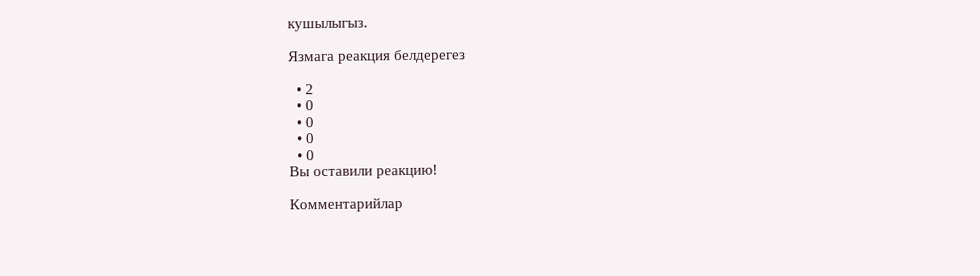кушылыгыз.

Язмага реакция белдерегез

  • 2
  • 0
  • 0
  • 0
  • 0
Вы оставили реакцию!

Комментарийлар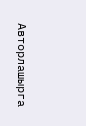Авторлашырга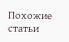Похожие статьи